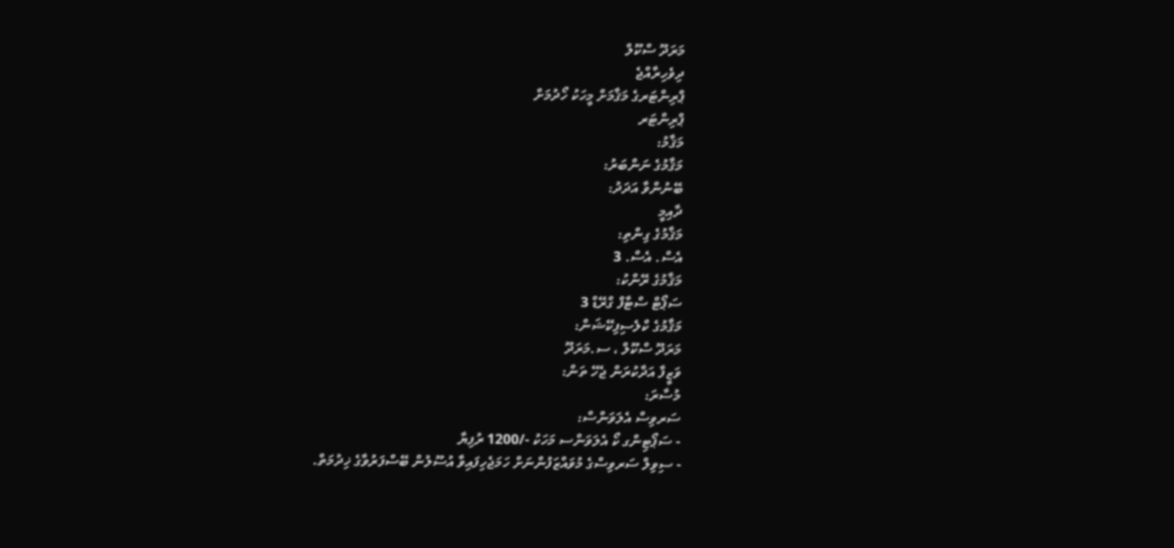މަރަދޫ ސްކޫލް
ދިވެހިރާއްޖެ
ޕްރިންޓަރގެ މަޤާމަށް މީހަކު ހޯދުމަށް
ޕްރިންޓަރ
މަޤާމު:
މަޤާމުގެ ނަންބަރު:
ބޭނުންވާ އަދަދު:
ދާއިމީ
މަޤާމުގެ ގިންތި:
އެސް. އެސް. 3
މަޤާމުގެ ރޭންކު:
ސަޕޯޓް ސްޓާފް ގްރޭޑް 3
މަޤާމުގެ ކްލެސިފިކޭޝަން:
މަރަދޫ ސްކޫލް ، ސ.މަރަދޫ
ވަޒީފާ އަދާކުރަން ޖެހޭ ތަން:
މުސާރަ:
ސަރވިސް އެލަވަންސް:
- ސަޕޯޓިންގ ކޯ އެލަވަންސ މަހަކު -/1200 ރުފިޔާ
- ސިވިލް ސަރވިސްގެ މުވައްޒަފުންނަށް ހަމަޖެހިފައިވާ އުސޫލުން ބޭސްފަރުވާގެ ޚިދުމަތް.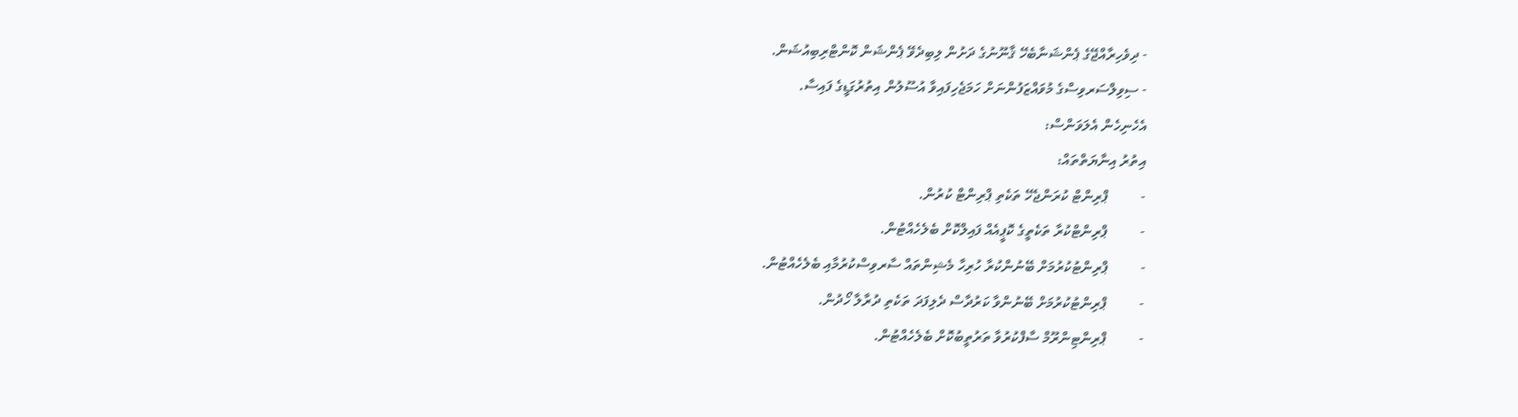- ދިވެހިރާއްޖޭގެ ޕެންޝަނާބެހޭ ޤާނޫނުގެ ދަށުން ލިބިދެވޭ ޕެންޝަން ކޮންޓްރިބިއުޝަން.
- ސިވިލްސަރވިސްގެ މުވައްޒަފުންނަށް ހަމަޖެހިފައިވާ އުސޫލުން އިތުރުގަޑީގެ ފައިސާ.
އެހެނިހެން އެލަވަންސް:
އިތުރު އިނާޔަތްތައް:
-         ޕްރިންޓް ކުރަންޖެހޭ ތަކެތި ޕްރިންޓް ކުރުން.
-         ޕްރިންޓްކުރާ ތަކެތީގެ ކޮޕީއެއް ފައިލްކޮށް ބެލެހެއްޓުން.
-         ޕްރިންޓުކުރުމަށް ބޭނުންކުރާ ހުރިހާ މެޝިންތައް ސާރވިސްކުރުމާއި ބެލެހެއްޓުން.
-         ޕްރިންޓުކުރުމަށް ބޭނުންވާ ކަރުދާސް ދެލިފަދަ ތަކެތި ދުރާލާ ހޯދުން.
-         ޕްރިންޓިންރޫމް ސާފްކުރުވާ ތަރުތީބުކޮށް ބެލެހެއްޓުން.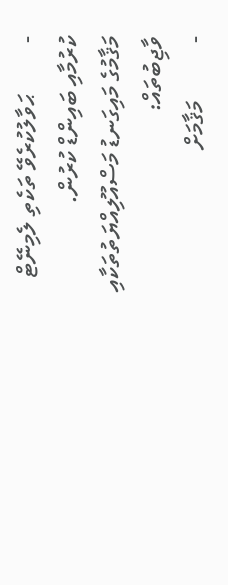-         ޙަވާލުކުރެވޭ ތަކެތި ލެމިނޭޓް ކުރުމާއި ބައިންޑް ކުރުން.
މަޤާމުގެ މައިގަނޑު މަސްއޫލިއްޔަތުތަކާއި ވާޖިބުތައް:
-          މަޤާމަށް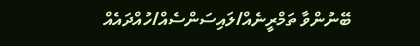ބޭނުންވާ ތަމްރީނެއް/ލައިސަންސެއް/ހުއްދައެއް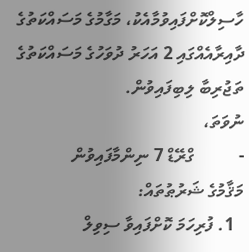ހާސިލްކޮށްފައިވުމާއެކު، މަގާމުގެ މަސައްކަތުގެ ދާއިރާއެއްގައި 2 އަހަރު ދުވަހުގެ މަސައްކަތުގެ ތަޖުރިބާ ލިބިފައިވުން.
ނުވަތަ،
-          ގްރޭޑް 7 ނިންމާފައިވުން
މަޤާމުގެ ޝަރުޠުތައް:
  1. ފުރިހަމަ ކޮށްފައިވާ ސިވިލް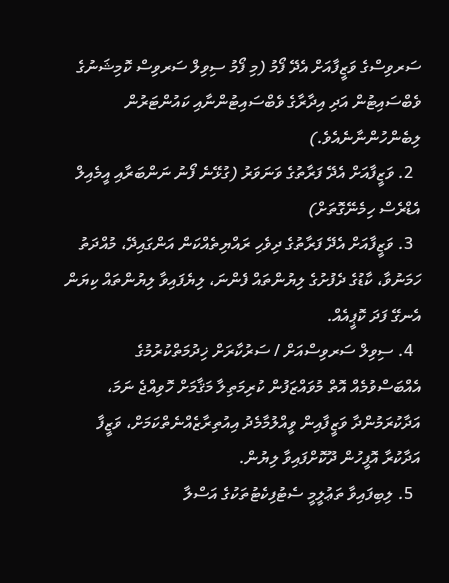ސަރވިސްގެ ވަޒީފާއަށް އެދޭ ފޯމު (މި ފޯމު ސިވިލް ސަރވިސް ކޮމިޝަނުގެ ވެބްސައިޓުން އަދި އިދާރާގެ ވެބްސައިޓުންނާއި ކައުންޓަރުން ލިބެންހުންނާނެއެވެ.)
  2. ވަޒީފާއަށް އެދޭ ފަރާތުގެ ވަނަވަރު (ގުޅޭނެ ފޯނު ނަންބަރާއި އީމެއިލް އެޑްރެސް ހިމެނޭގޮތަށް)
  3. ވަޒީފާއަށް އެދޭ ފަރާތުގެ ދިވެހި ރައްޔިތެއްކަން އަންގައިދޭ، މުއްދަތު ހަމަނުވާ، ކާޑުގެ ދެފުށުގެ ލިޔުންތައް ފެންނަ، ލިޔެފައިވާ ލިޔުންތައް ކިޔަން އެނގޭ ފަދަ ކޮޕީއެއް.
  4. ސިވިލް ސަރވިސްއަށް / ސަރުކާރަށް ޚިދުމަތްކުރުމުގެ އެއްބަސްވުމެއް އޮތް މުވައްޒަފުން ކުރިމަތިލާ މަޤާމަށް ހޮވިއްޖެ ނަމަ، އަދާކުރަމުންދާ ވަޒީފާއިން ވީއްލުމާމެދު އިއުތިރާޒެއްނެތްކަމަށް، ވަޒީފާ އަދާކުރާ އޮފީހުން ދޫކޮށްފައިވާ ލިޔުން.
  5. ލިބިފައިވާ ތަޢުލީމީ ސެޓުފިކެޓުތަކުގެ އަސްލާ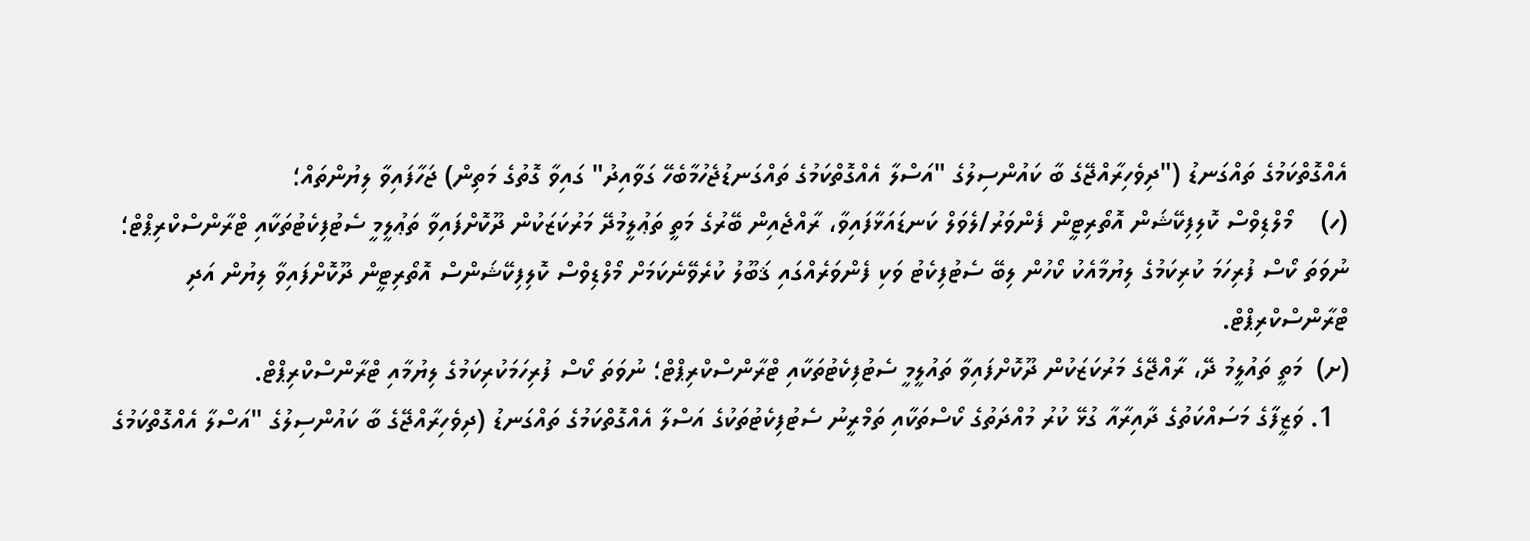އެއްގޮތްކަމުގެ ތައްގަނޑު ("ދިވެހިރާއްޖޭގެ ބާ ކައުންސިލުގެ "އަސްލާ އެއްގޮތްކަމުގެ ތައްގަނޑުޖެހުމާބެހޭ ގަވާއިދު" ގައިވާ ގޮތުގެ މަތިން) ޖަހާފައިވާ ލިޔުންތައް؛
(ހ)    މޯލްޑިވްސް ކޮލިފިކޭޝަން އޮތޯރިޓީން ފެންވަރު/ލެވަލް ކަނޑައަޅާފައިވާ، ރާއްޖެއިން ބޭރުގެ މަތީ ތަޢުލީމުދޭ މަރުކަޒަކުން ދޫކޮށްފައިވާ ތަޢުލީމީ ސެޓުފިކެޓުތަކާއި ޓްރާންސްކްރިޕްޓް؛ ނުވަތަ ކޯސް ފުރިހަމަ ކުރިކަމުގެ ލިޔުމާއެކު ކޯހުން ލިބޭ ސެޓުފިކެޓު ވަކި ފެންވަރެއްގައި ޤަބޫލު ކުރެވޭނެކަމަށް މޯލްޑިވްސް ކޮލިފިކޭޝަންސް އޮތޯރިޓީން ދޫކޮށްފައިވާ ލިޔުން އަދި ޓްރާންސްކްރިޕްޓް.
(ށ)  މަތީ ތައުލީމު ދޭ، ރާއްޖޭގެ މަރުކަޒަކުން ދޫކޮށްފައިވާ ތައުލީމީ ސެޓުފިކެޓުތަކާއި ޓްރާންސްކްރިޕްޓް؛ ނުވަތަ ކޯސް ފުރިހަމަކުރިކަމުގެ ލިޔުމާއި ޓްރާންސްކްރިޕްޓް.
  1. ވަޒީފާގެ މަސައްކަތުގެ ދާއިރާއާ ގުޅޭ ކުރު މުއްދަތުގެ ކޯސްތަކާއި ތަމްރީނު ސެޓުފިކެޓުތަކުގެ އަސްލާ އެއްގޮތްކަމުގެ ތައްގަނޑު (ދިވެހިރާއްޖޭގެ ބާ ކައުންސިލުގެ "އަސްލާ އެއްގޮތްކަމުގެ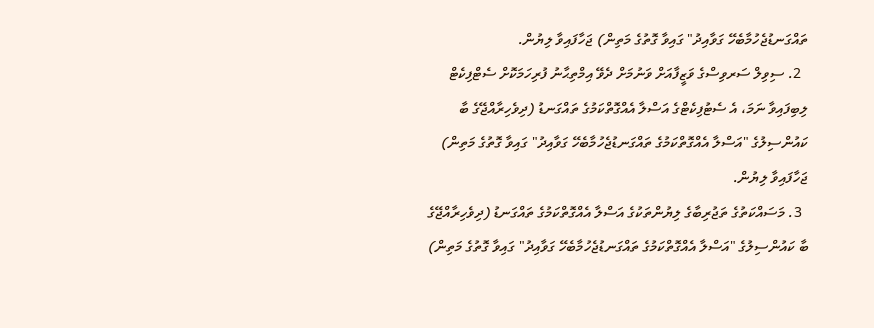ތައްގަނޑުޖެހުމާބެހޭ ގަވާއިދު" ގައިވާ ގޮތުގެ މަތިން) ޖަހާފައިވާ ލިޔުން.
  2. ސިވިލް ސަރވިސްގެ ވަޒީފާއަށް ވަނުމަށް ދެވޭ އިމްތިޙާނު ފުރިހަމަކޮށް ސެޓްފިކެޓް ލިބިފައިވާ ނަމަ، އެ ސެޓުފިކެޓްގެ އަސްލާ އެއްގޮތްކަމުގެ ތައްގަނޑު (ދިވެހިރާއްޖޭގެ ބާ ކައުންސިލުގެ "އަސްލާ އެއްގޮތްކަމުގެ ތައްގަނޑުޖެހުމާބެހޭ ގަވާއިދު" ގައިވާ ގޮތުގެ މަތިން) ޖަހާފައިވާ ލިޔުން.
  3. މަސައްކަތުގެ ތަޖުރިބާގެ ލިޔުންތަކުގެ އަސްލާ އެއްގޮތްކަމުގެ ތައްގަނޑު (ދިވެހިރާއްޖޭގެ ބާ ކައުންސިލުގެ "އަސްލާ އެއްގޮތްކަމުގެ ތައްގަނޑުޖެހުމާބެހޭ ގަވާއިދު" ގައިވާ ގޮތުގެ މަތިން)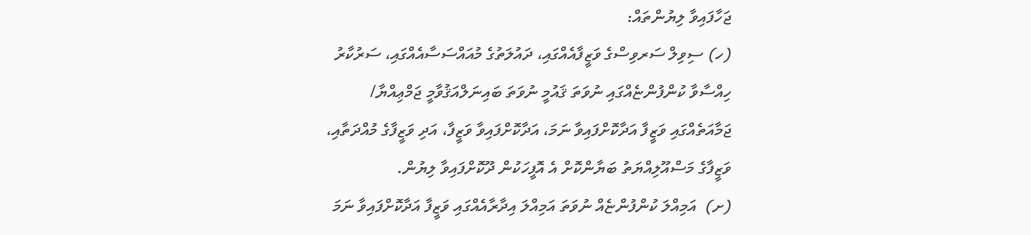ޖަހާފައިވާ ލިޔުންތައް:
(ހ) ސިވިލް ސަރވިސްގެ ވަޒީފާއެއްގައި، ދައުލަތުގެ މުއައްސަސާއެއްގައި، ސަރުކާރު ހިއްސާވާ ކުންފުންޏެއްގައި ނުވަތަ ޤައުމީ ނުވަތަ ބައިނަލްއަޤުވާމީ ޖަމްޢިއްޔާ/ ޖަމާއަތެއްގައި ވަޒީފާ އަދާކޮށްފައިވާ ނަމަ، އަދާކޮށްފައިވާ ވަޒީފާ، އަދި ވަޒީފާގެ މުއްދަތާއި، ވަޒީފާގެ މަސްއޫލިއްޔަތު ބަޔާންކޮށް އެ އޮފީހަކުން ދޫކޮށްފައިވާ ލިޔުން.
(ށ)  އަމިއްލަ ކުންފުންޏެއް ނުވަތަ އަމިއްލަ އިދާރާއެއްގައި ވަޒީފާ އަދާކޮށްފައިވާ ނަމަ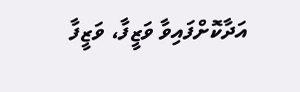އަދާކޮށްފައިވާ ވަޒީފާ، ވަޒީފާ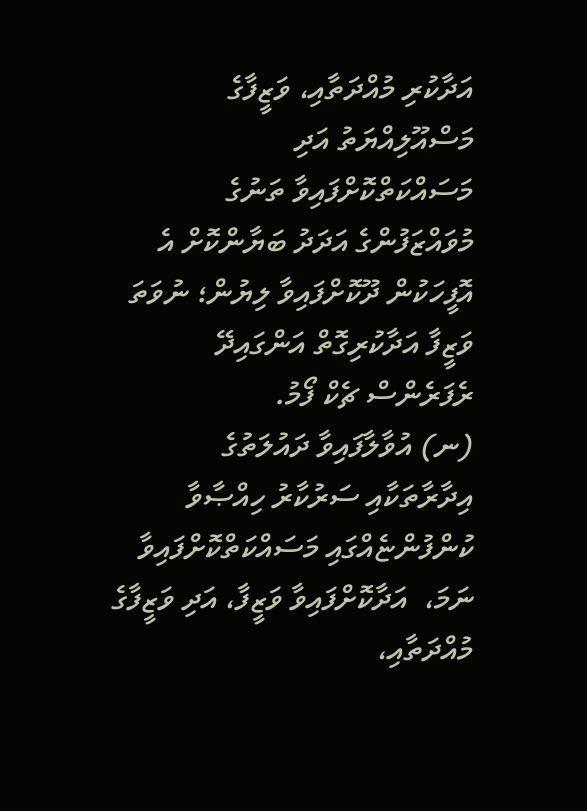އަދާކުރި މުއްދަތާއި، ވަޒީފާގެ މަސްއޫލިއްޔަތު އަދި މަސައްކަތްކޮށްފައިވާ ތަނުގެ މުވައްޒަފުންގެ އަދަދު ބަޔާންކޮށް އެ އޮފީހަކުން ދޫކޮށްފައިވާ ލިޔުން؛ ނުވަތަ ވަޒީފާ އަދާކުރިގޮތް އަންގައިދޭ ރެފަރެންސް ޗެކް ފޯމު.
(ނ) އުވާލާފައިވާ ދައުލަތުގެ އިދާރާތަކާއި ސަރުކާރު ހިއްޞާވާ ކުންފުންޏެއްގައި މަސައްކަތްކޮށްފައިވާ ނަމަ،  އަދާކޮށްފައިވާ ވަޒީފާ، އަދި ވަޒީފާގެ މުއްދަތާއި،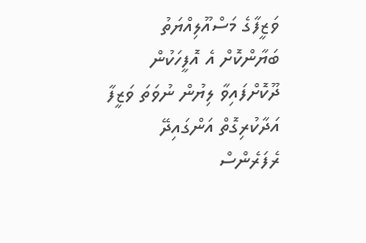ވަޒީފާގެ މަސްއޫލިއްޔަތު ބަޔާންކޮށް އެ އޮފީހަކުން ދޫކޮށްފައިވާ ލިޔުން ނުވަތަ ވަޒީފާ އަދާކުރިގޮތް އަންގައިދޭ ރެފަރެންސް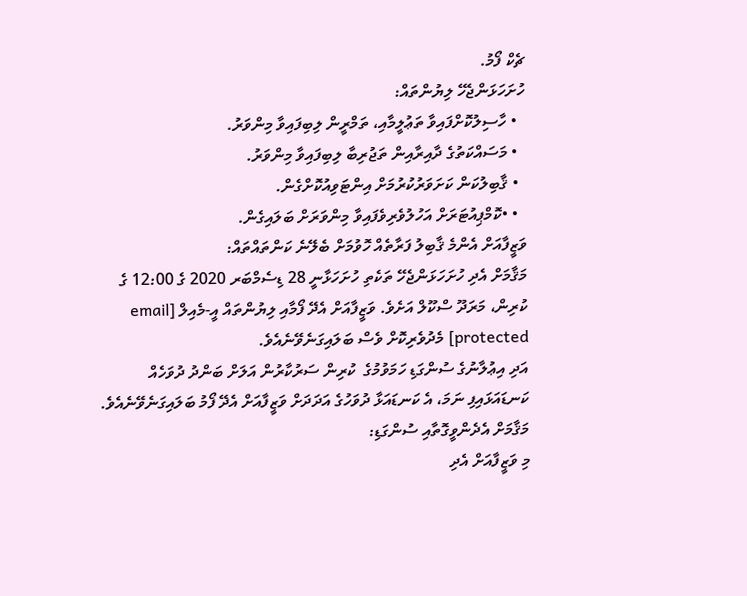ޗެކް ފޯމު.
ހުށަހަޅަންޖެހޭ ލިޔުންތައް:
  • ހާސިލުކޮށްފައިވާ ތަޢުލީމާއި، ތަމްރީން ލިބިފައިވާ މިންވަރު.
  • މަސައްކަތުގެ ދާއިރާއިން ތަޖުރިބާ ލިބިފައިވާ މިންވަރު.
  • ޤާބިލުކަން ކަށަވަރުކުރުމަށް އިންޓަވިއުކޮށްގެން.
  • •ކޮމްޕިއުޓަރަށް އަހުލުވެރިވެފައިވާ މިންވަރަށް ބަލައިގެން.
ވަޒީފާއަށް އެންމެ ޤާބިލު ފަރާތެއް ހޮވުމަށް ބެލޭނެ ކަންތައްތައް:
މަޤާމަށް އެދި ހުށަހަޅަންޖެހޭ ތަކެތި ހުށަހަޅާނީ 28 ޑިސެމްބަރ 2020 ގެ 12:00 ގެ ކުރިން، މަރަދޫ ސްކޫލް އަށެވެ. ވަޒީފާއަށް އެދޭ ފޯމާއި ލިޔުންތައް އީ-މެއިލް [email protected] މެދުވެރިކޮށް ވެސް ބަލައިގަނެވޭނެއެވެ.
އަދި އިޢުލާނުގެ ސުންގަޑި ހަމަވުމުގެ  ކުރިން ސަރުކާރުން އަލަށް ބަންދު ދުވަހެއް ކަނޑައަޅައިފި ނަމަ، އެ ކަނޑައަޅާ ދުވަހުގެ އަދަދަށް ވަޒީފާއަށް އެދޭ ފޯމު ބަލައިގަނެވޭނެއެވެ.
މަޤާމަށް އެދެންވީގޮތާއި ސުންގަޑި:
މި ވަޒީފާއަށް އެދި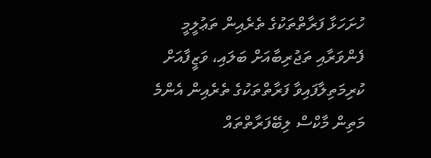ހުށަހަޅާ ފަރާތްތަކުގެ ތެރެއިން ތަޢުލީމީ ފެންވަރާއި ތަޖުރިބާއަށް ބަލައި، ވަޒީފާއަށް ކުރިމަތިލާފައިވާ ފަރާތްތަކުގެ ތެރެއިން އެންމެ މަތިން މާކްސް ލިބޭފަރާތްތައް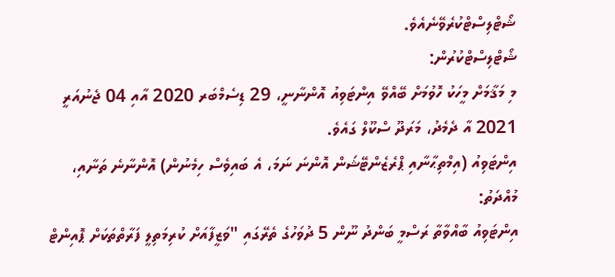ޝޯޓްލިސްޓްކުރެވޭނެއެވެ.
ޝޯޓްލިސްޓްކުރުން:
މި މަޤާމަށް މީހަކު ހޮވުމަށް ބޭއްވޭ އިންޓަވިއު އޮންނާނީ، 29 ޑިސެމްބަރ 2020 އާއި 04 ޖެނުއަރީ 2021 އާ ދެމެދު، މަރަދޫ ސްކޫލް ގައެވެ.
އިންޓަވިއު (އިމްތިޙާނާއި ޕްރެޒެންޓޭޝަން އޮންނަ ނަމަ، އެ ބައިވެސް ހިމެނުން) އޮންނާނެ ތަނާއި، މުއްދަތު:
އިންޓަވިއު ބާއްވާތާ ރަސްމީ ބަންދު ނޫން 5 ދުވަހުގެ ތެރޭގައި "ވަޒީފާއަށް ކުރިމަތިލީ ފަރާތްތަކަށް ޕޮއިންޓް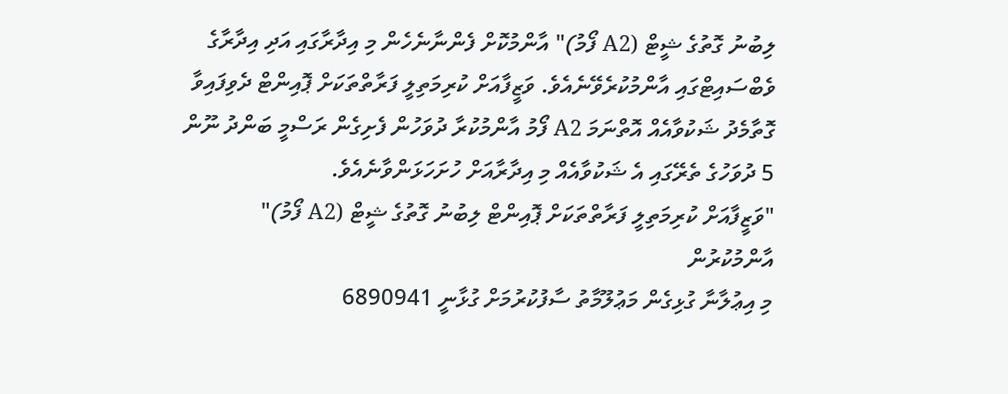ލިބުނު ގޮތުގެ ޝީޓް (A2 ފޯމު)" އާންމުކޮށް ފެންނާނެހެން މި އިދާރާގައި އަދި އިދާރާގެ ވެބްސައިޓްގައި އާންމުކުރެވޭނެއެވެ. ވަޒީފާއަށް ކުރިމަތިލީ ފަރާތްތަކަށް ޕޮއިންޓް ދެވިފައިވާ ގޮތާމެދު ޝަކުވާއެއް އޮތްނަމަ A2 ފޯމު އާންމުކުރާ ދުވަހުން ފެށިގެން ރަސްމީ ބަންދު ނޫން 5 ދުވަހުގެ ތެރޭގައި އެ ޝަކުވާއެއް މި އިދާރާއަށް ހުށަހަޅަންވާނެއެވެ.
"ވަޒީފާއަށް ކުރިމަތިލީ ފަރާތްތަކަށް ޕޮއިންޓް ލިބުނު ގޮތުގެ ޝީޓް (A2 ފޯމު)" އާންމުކުރުން
މި އިޢުލާނާ ގުޅިގެން މަޢުލޫމާތު ސާފުކުރުމަށް ގުޅާނީ 6890941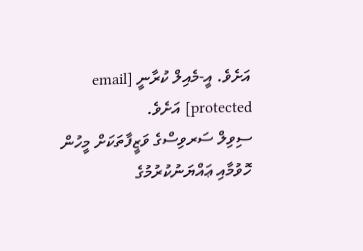އަށެވެ. އީ-މެއިލް ކުރާނީ [email protected] އަށެވެ.
ސިވިލް ސަރވިސްގެ ވަޒީފާތަކަށް މީހުން ހޮވުމާއި ޢައްޔަނުކުރުމުގެ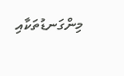މިންގަނޑުތަކާއި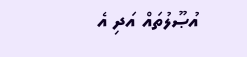އުޞޫލުތައް އަދި އެ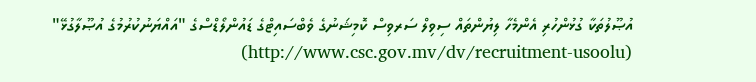އުޞޫލުތަކާ ގުޅުންހުރި އެންމެހާ ލިޔުންތައް ސިވިލް ސަރވިސް ކޮމިޝަނުގެ ވެބްސައިޓްގެ ޑައުންލޯޑްސްގެ "އައްޔަނުކުރުމުގެ އުޞޫލާގުޅޭ" (http://www.csc.gov.mv/dv/recruitment-usoolu)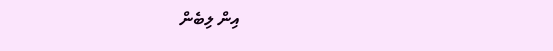އިން ލިބެން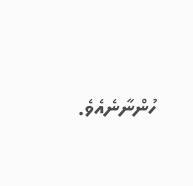ހުންނާނެއެވެ.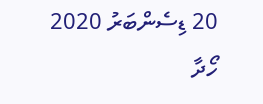20 ޑިސެންބަރު 2020
ހޯދާ